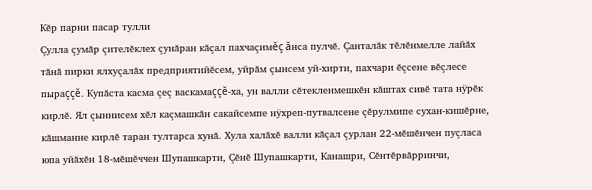Кĕр парни пасар тулли
Çулла çумăр çителĕклех çунăран кăçал пахчаçимĕç ăнса пулчĕ. Çанталăк тĕлĕнмелле лайăх тăнă пирки ялхуçалăх предприятийĕсем, уйрăм çынсем уй-хирти, пахчари ĕçсене вĕçлесе пыраççĕ. Купăста касма çеç васкамаççĕ-ха, ун валли сĕтекленмешкĕн кăштах сивĕ тата нÿрĕк кирлĕ. Ял çыннисем хĕл каçмашкăн сакайсемпе нÿхреп-путвалсене çĕрулмипе сухан-кишĕрне, кăшманне кирлĕ таран тултарса хунă. Хула халăхĕ валли кăçал çурлан 22-мĕшĕнчен пуçласа юпа уйăхĕн 18-мĕшĕччен Шупашкарти, Çĕнĕ Шупашкарти, Канашри, Сĕнтĕрвăрринчи,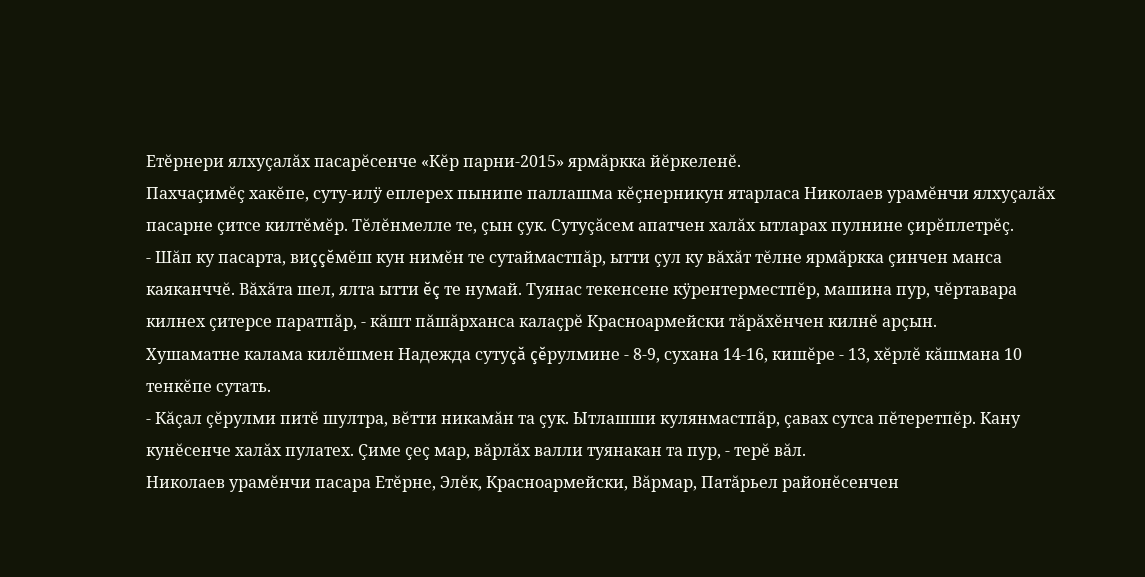Етĕрнери ялхуçалăх пасарĕсенче «Кĕр парни-2015» ярмăркка йĕркеленĕ.
Пахчаçимĕç хакĕпе, суту-илÿ еплерех пынипе паллашма кĕçнерникун ятарласа Николаев урамĕнчи ялхуçалăх пасарне çитсе килтĕмĕр. Тĕлĕнмелле те, çын çук. Сутуçăсем апатчен халăх ытларах пулнине çирĕплетрĕç.
- Шăп ку пасарта, виççĕмĕш кун нимĕн те сутаймастпăр, ытти çул ку вăхăт тĕлне ярмăркка çинчен манса каяканччĕ. Вăхăта шел, ялта ытти ĕç те нумай. Туянас текенсене кÿрентерместпĕр, машина пур, чĕртавара килнех çитерсе паратпăр, - кăшт пăшăрханса калаçрĕ Красноармейски тăрăхĕнчен килнĕ арçын.
Хушаматне калама килĕшмен Надежда сутуçă çĕрулмине - 8-9, сухана 14-16, кишĕре - 13, хĕрлĕ кăшмана 10 тенкĕпе сутать.
- Кăçал çĕрулми питĕ шултра, вĕтти никамăн та çук. Ытлашши кулянмастпăр, çавах сутса пĕтеретпĕр. Кану кунĕсенче халăх пулатех. Çиме çеç мар, вăрлăх валли туянакан та пур, - терĕ вăл.
Николаев урамĕнчи пасара Етĕрне, Элĕк, Красноармейски, Вăрмар, Патăрьел районĕсенчен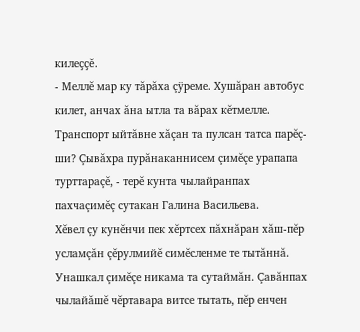килеççĕ.
- Меллĕ мар ку тăрăха çÿреме. Хушăран автобус килет, анчах ăна ытла та вăрах кĕтмелле. Транспорт ыйтăвне хăçан та пулсан татса парĕç-ши? Çывăхра пурăнаканнисем çимĕçе урапапа турттараçĕ, - терĕ кунта чылайранпах пахчаçимĕç сутакан Галина Васильева.
Хĕвел çу кунĕнчи пек хĕртсех пăхнăран хăш-пĕр усламçăн çĕрулмийĕ симĕсленме те тытăннă. Унашкал çимĕçе никама та сутаймăн. Çавăнпах чылайăшĕ чĕртавара витсе тытать, пĕр енчен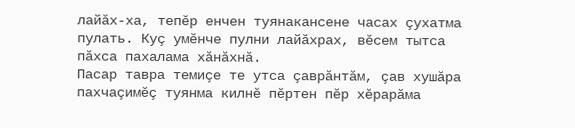лайăх-ха, тепĕр енчен туянакансене часах çухатма пулать. Куç умĕнче пулни лайăхрах, вĕсем тытса пăхса пахалама хăнăхнă.
Пасар тавра темиçе те утса çаврăнтăм, çав хушăра пахчаçимĕç туянма килнĕ пĕртен пĕр хĕрарăма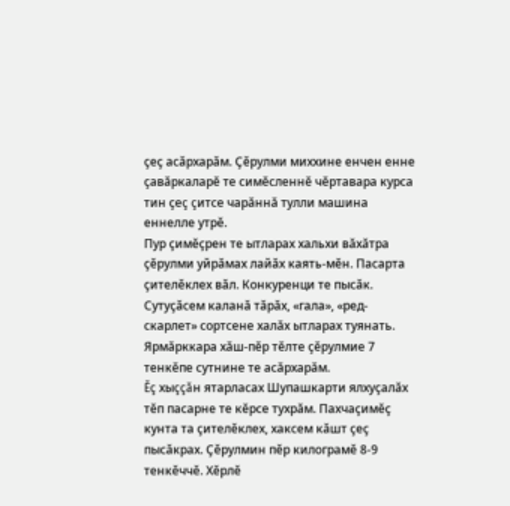çеç асăрхарăм. Çĕрулми миххине енчен енне çавăркаларĕ те симĕсленнĕ чĕртавара курса тин çеç çитсе чарăннă тулли машина еннелле утрĕ.
Пур çимĕçрен те ытларах хальхи вăхăтра çĕрулми уйрăмах лайăх каять-мĕн. Пасарта çителĕклех вăл. Конкуренци те пысăк. Сутуçăсем каланă тăрăх, «гала», «ред-скарлет» сортсене халăх ытларах туянать. Ярмăрккара хăш-пĕр тĕлте çĕрулмие 7 тенкĕпе сутнине те асăрхарăм.
Ĕç хыççăн ятарласах Шупашкарти ялхуçалăх тĕп пасарне те кĕрсе тухрăм. Пахчаçимĕç кунта та çителĕклех, хаксем кăшт çеç пысăкрах. Çĕрулмин пĕр килограмĕ 8-9 тенкĕччĕ. Хĕрлĕ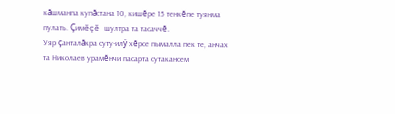кăшманпа купăстана 10, кишĕре 15 тенкĕпе туянма пулать. Çимĕçĕ шултра та тасаччĕ.
Уяр çанталăкра суту-илÿ хĕрсе пымалла пек те, анчах та Николаев урамĕнчи пасарта сутакансем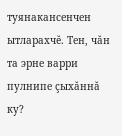туянакансенчен ытларахчĕ. Тен, чăн та эрне варри пулнипе çыхăннă ку?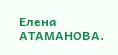Елена АТАМАНОВА.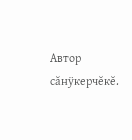Автор сăнÿкерчĕкĕ.